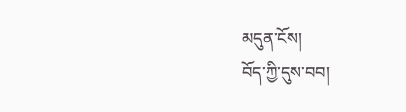མདུན་ངོས།
བོད་ཀྱི་དུས་བབ།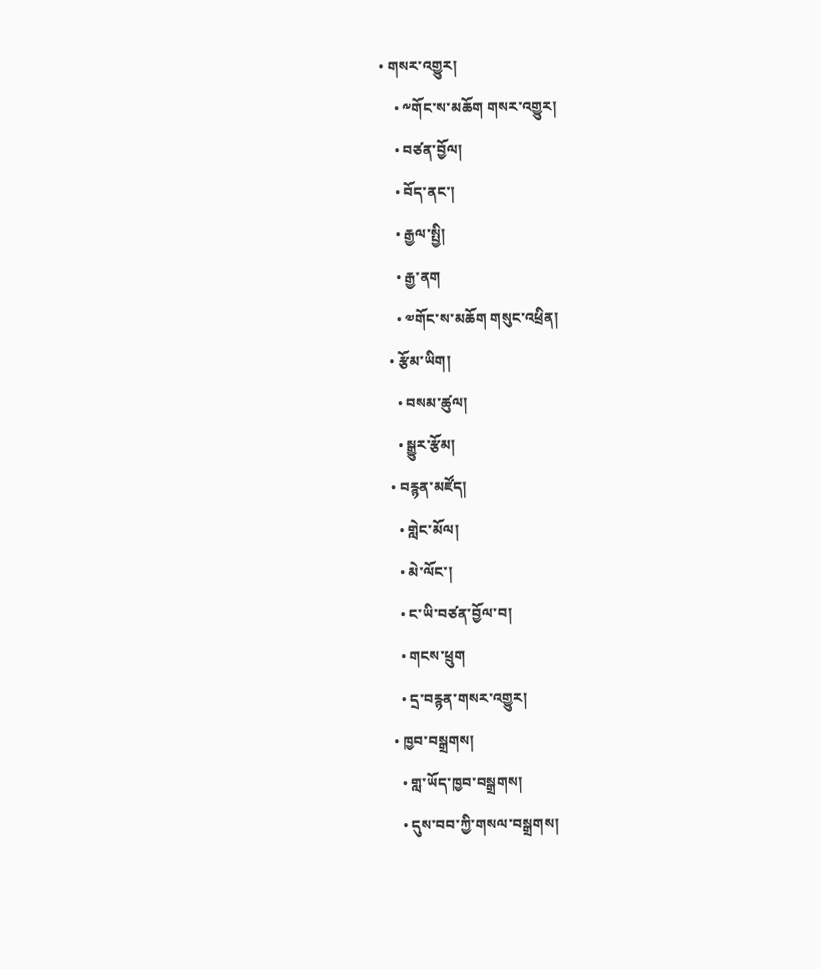• གསར་འགྱུར།
    • ༸གོང་ས་མཆོག གསར་འགྱུར།
    • བཙན་བྱོལ།
    • བོད་ནང་།
    • རྒྱལ་སྤྱི།
    • རྒྱ་ནག
    • ༧གོང་ས་མཆོག གསུང་འཕྲིན།
  • རྩོམ་ཡིག།
    • བསམ་ཚུལ།
    • སྒྱུར་རྩོམ།
  • བརྙན་མཛོད།
    • གླེང་མོལ།
    • མེ་ལོང་།
    • ང་ཡི་བཙན་བྱོལ་བ།
    • གངས་ཕྲུག
    • དྲ་བརྙན་གསར་འགྱུར།
  • ཁྱབ་བསྒྲགས།
    • གླ་ཡོད་ཁྱབ་བསྒྲགས།
    • དུས་བབ་ཀྱི་གསལ་བསྒྲགས།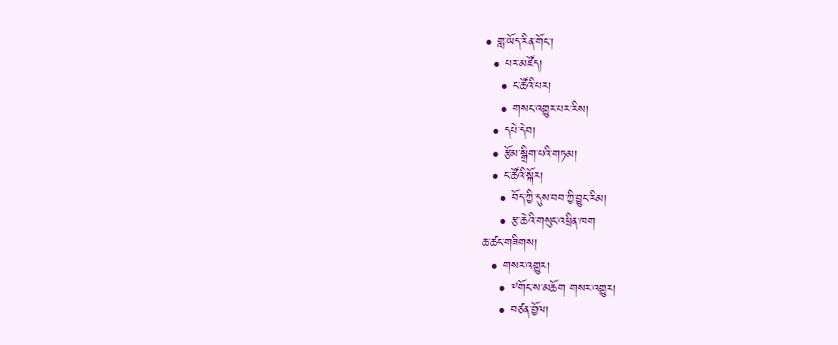• གླ་ཡོད་རིན་གོང་།
  • པར་མཛོད།
    • ང་ཚོའི་པར།
    • གསང་འགྱུར་པར་རིས།
  • དཔེ་དེབ།
  • རྩོམ་སྒྲིག་པའི་གཏམ།
  • ང་ཚོའི་སྐོར།
    • བོད་ཀྱི་དུས་བབ་ཀྱི་བྱུང་རིམ།
    • རྩ་ཆེའི་གསུང་འཕྲིན་ཁག
ཆ་ཚང་གཟིགས།
  • གསར་འགྱུར།
    • ༸གོང་ས་མཆོག གསར་འགྱུར།
    • བཙན་བྱོལ།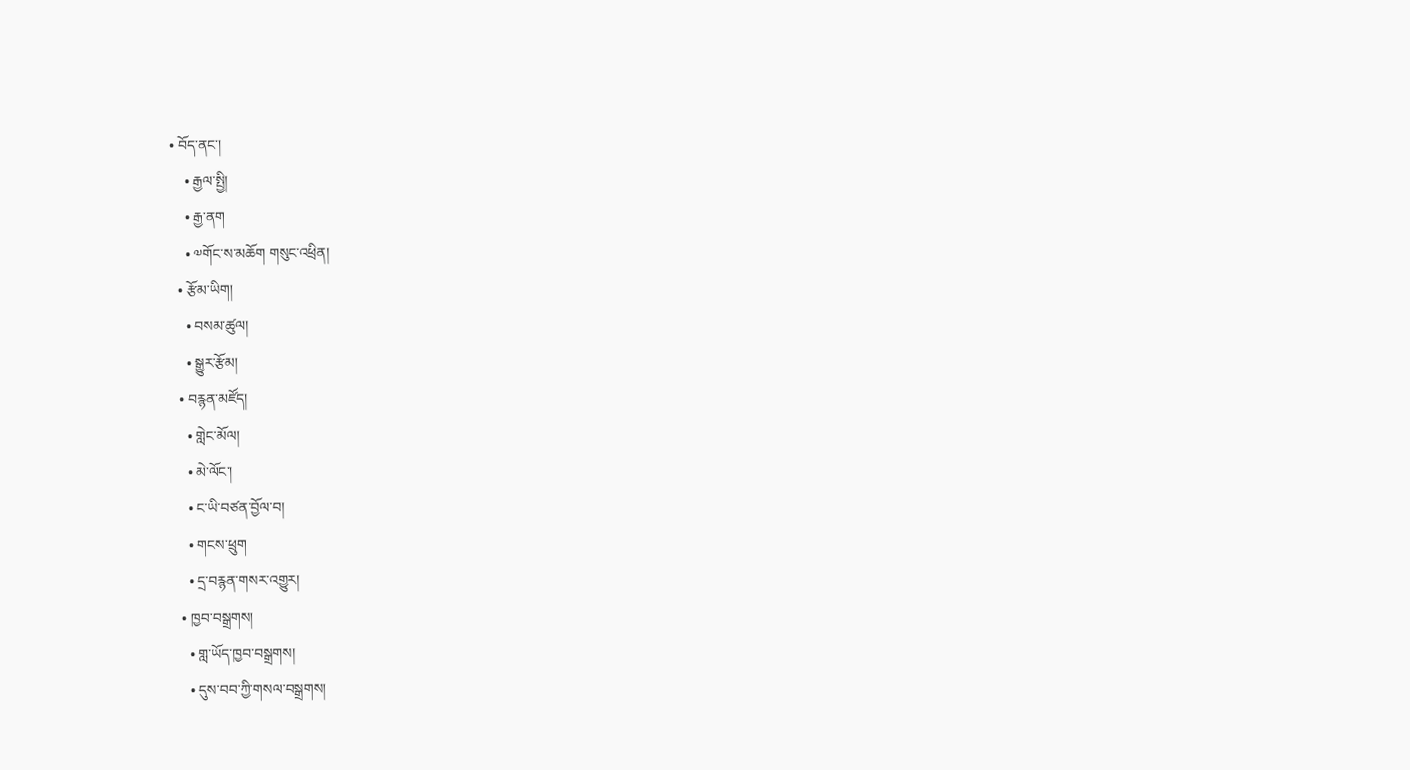• བོད་ནང་།
    • རྒྱལ་སྤྱི།
    • རྒྱ་ནག
    • ༧གོང་ས་མཆོག གསུང་འཕྲིན།
  • རྩོམ་ཡིག།
    • བསམ་ཚུལ།
    • སྒྱུར་རྩོམ།
  • བརྙན་མཛོད།
    • གླེང་མོལ།
    • མེ་ལོང་།
    • ང་ཡི་བཙན་བྱོལ་བ།
    • གངས་ཕྲུག
    • དྲ་བརྙན་གསར་འགྱུར།
  • ཁྱབ་བསྒྲགས།
    • གླ་ཡོད་ཁྱབ་བསྒྲགས།
    • དུས་བབ་ཀྱི་གསལ་བསྒྲགས།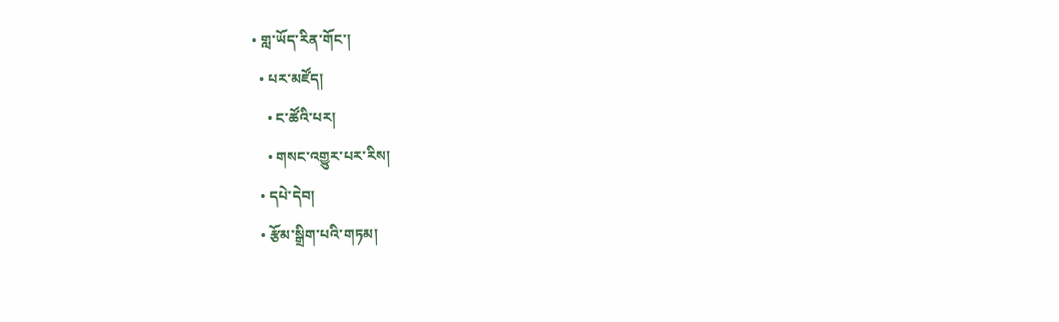• གླ་ཡོད་རིན་གོང་།
  • པར་མཛོད།
    • ང་ཚོའི་པར།
    • གསང་འགྱུར་པར་རིས།
  • དཔེ་དེབ།
  • རྩོམ་སྒྲིག་པའི་གཏམ།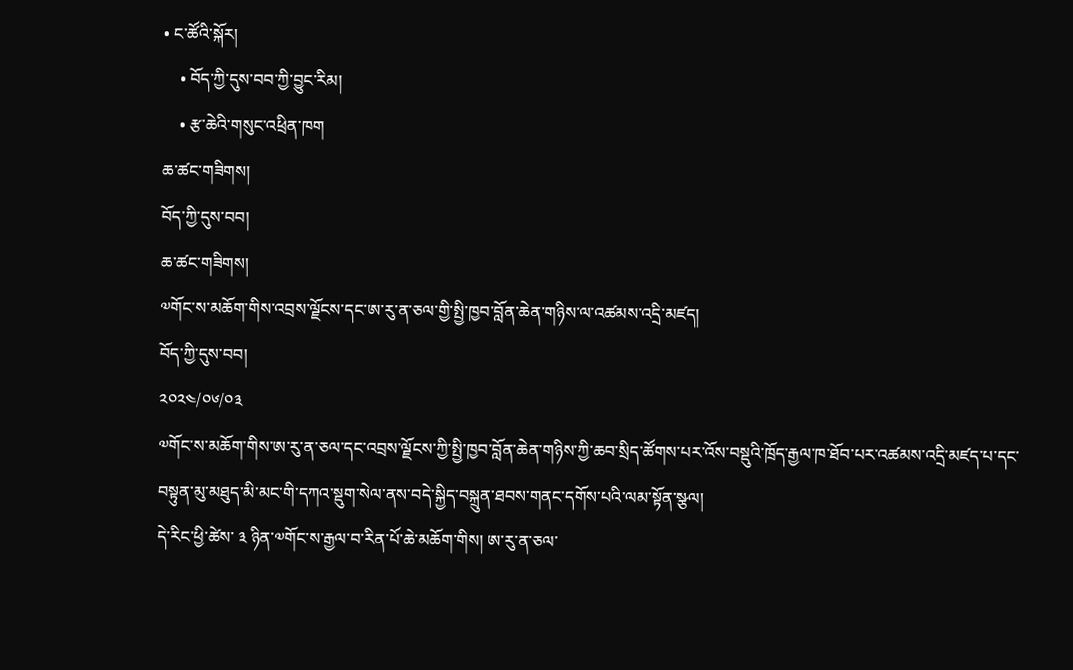• ང་ཚོའི་སྐོར།
    • བོད་ཀྱི་དུས་བབ་ཀྱི་བྱུང་རིམ།
    • རྩ་ཆེའི་གསུང་འཕྲིན་ཁག
ཆ་ཚང་གཟིགས།
བོད་ཀྱི་དུས་བབ།
ཆ་ཚང་གཟིགས།
༧གོང་ས་མཆོག་གིས་འབྲས་ལྗོངས་དང་ཨ་རུ་ན་ཅལ་གྱི་སྤྱི་ཁྱབ་བློན་ཆེན་གཉིས་ལ་འཚམས་འདྲི་མཛད།
བོད་ཀྱི་དུས་བབ།
༢༠༢༤/༠༦/༠༣
༧གོང་ས་མཆོག་གིས་ཨ་རུ་ན་ཅལ་དང་འབྲས་ལྗོངས་ཀྱི་སྤྱི་ཁྱབ་བློན་ཆེན་གཉིས་ཀྱི་ཆབ་སྲིད་ཚོགས་པར་འོས་བསྡུའི་ཁྲོད་རྒྱལ་ཁ་ཐོབ་པར་འཚམས་འདྲི་མཛད་པ་དང་བསྟུན་མུ་མཐུད་མི་མང་གི་དཀའ་སྡུག་སེལ་ནས་བདེ་སྐྱིད་བསྐྲུན་ཐབས་གནང་དགོས་པའི་ལམ་སྟོན་སྩལ།
དེ་རིང་ཕྱི་ཚེས་ ༣ ཉིན་༧གོང་ས་རྒྱལ་བ་རིན་པོ་ཆེ་མཆོག་གིས། ཨ་རུ་ན་ཅལ་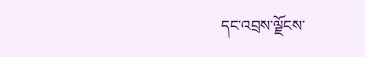དང་འབྲས་ལྗོངས་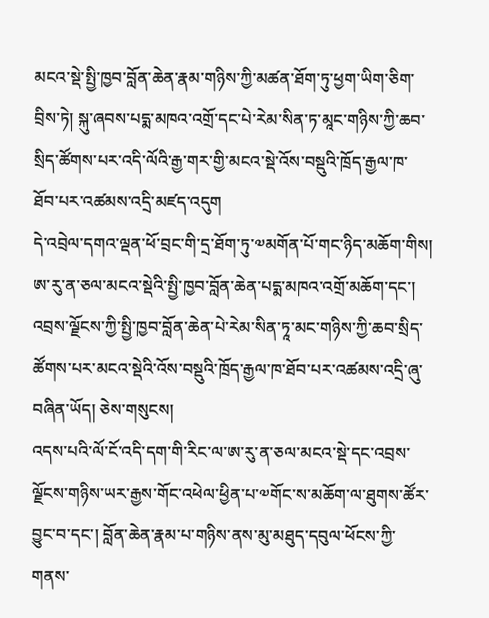མངའ་སྡེ་སྤྱི་ཁྱབ་བློན་ཆེན་རྣམ་གཉིས་ཀྱི་མཚན་ཐོག་ཏུ་ཕྱག་ཡིག་ཅིག་བྲིས་ཏེ། སྐུ་ཞབས་པདྨ་མཁའ་འགྲོ་དང་པེ་རེམ་སིན་ཏ་མཱང་གཉིས་ཀྱི་ཆབ་སྲིད་ཚོགས་པར་འདི་ལོའི་རྒྱ་གར་གྱི་མངའ་སྡེ་འོས་བསྡུའི་ཁྲོད་རྒྱལ་ཁ་ཐོབ་པར་འཚམས་འདྲི་མཛད་འདུག
དེ་འབྲེལ་དགའ་ལྡན་ཕོ་བྲང་གི་དྲ་ཐོག་ཏུ་༧མགོན་པོ་གང་ཉིད་མཆོག་གིས།  ཨ་རུ་ན་ཅལ་མངའ་སྡེའི་སྤྱི་ཁྱབ་བློན་ཆེན་པདྨ་མཁའ་འགྲོ་མཆོག་དང་།  འབྲས་ལྗོངས་ཀྱི་སྤྱི་ཁྱབ་བློན་ཆེན་པེ་རེམ་སིན་ཏཱ་མང་གཉིས་ཀྱི་ཆབ་སྲིད་ཚོགས་པར་མངའ་སྡེའི་འོས་བསྡུའི་ཁྲོད་རྒྱལ་ཁ་ཐོབ་པར་འཚམས་འདྲི་ཞུ་བཞིན་ཡོད། ཅེས་གསུངས།
འདས་པའི་ལོ་ངོ་འདི་དག་གི་རིང་ལ་ཨ་རུ་ན་ཅལ་མངའ་སྡེ་དང་འབྲས་ལྗོངས་གཉིས་ཡར་རྒྱས་གོང་འཕེལ་ཕྱིན་པ་༧གོང་ས་མཆོག་ལ་ཐུགས་ཚོར་བྱུང་བ་དང་། བློན་ཆེན་རྣམ་པ་གཉིས་ནས་མུ་མཐུད་དབུལ་ཕོངས་ཀྱི་གནས་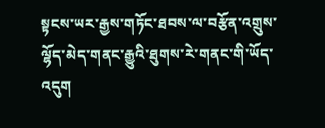སྟངས་ཡར་རྒྱས་གཏོང་ཐབས་ལ་བརྩོན་འགྲུས་ལྷོད་མེད་གནང་རྒྱུའི་ཐུགས་རེ་གནང་གི་ཡོད་འདུག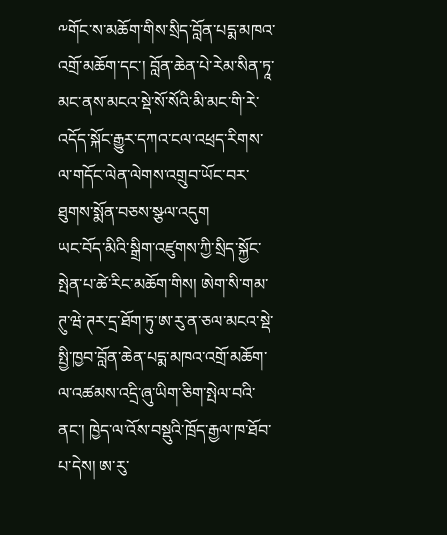༸གོང་ས་མཆོག་གིས་སྲིད་བློན་པདྨ་མཁའ་འགྲོ་མཆོག་དང་། བློན་ཆེན་པེ་རེམ་སིན་ཏཱ་མང་ནས་མངའ་སྡེ་སོ་སོའི་མི་མང་གི་རེ་འདོད་སྐོང་རྒྱུར་དཀའ་ངལ་འཕྲད་རིགས་ལ་གདོང་ལེན་ལེགས་འགྲུབ་ཡོང་བར་ཐུགས་སྨོན་བཅས་སྩལ་འདུག
ཡང་བོད་མིའི་སྒྲིག་འཛུགས་ཀྱི་སྲིད་སྐྱོང་སྤེན་པ་ཚེ་རིང་མཆོག་གིས། ཨེག་སི་གམ་ཊུ་ཝེ་ཊར་དྲ་ཐོག་ཏུ་ཨ་རུ་ན་ཅལ་མངའ་སྡེ་སྤྱི་ཁྱབ་བློན་ཆེན་པདྨ་མཁའ་འགྲོ་མཆོག་ལ་འཚམས་འདྲི་ཞུ་ཡིག་ཅིག་སྤེལ་བའི་ནང་། ཁྱེད་ལ་འོས་བསྡུའི་ཁྲོད་རྒྱལ་ཁ་ཐོབ་པ་དེས། ཨ་རུ་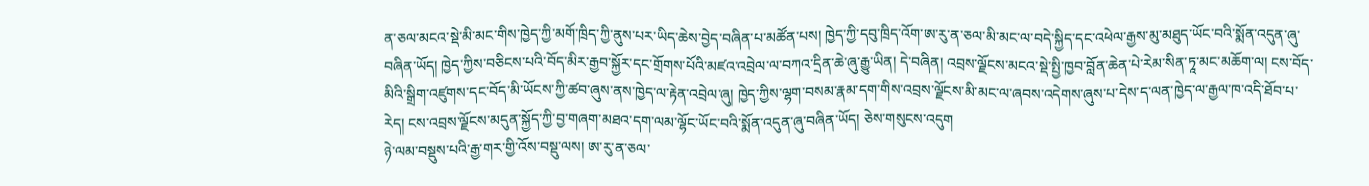ན་ཅལ་མངའ་སྡེ་མི་མང་གིས་ཁྱེད་ཀྱི་མགོ་ཁྲིད་ཀྱི་ནུས་པར་ཡིད་ཆེས་བྱེད་བཞིན་པ་མཚོན་པས། ཁྱེད་ཀྱི་དབུ་ཁྲིད་འོག་ཨ་རུ་ན་ཅལ་མི་མང་ལ་བདེ་སྐྱིད་དང་འཕེལ་རྒྱས་མུ་མཐུད་ཡོང་བའི་སྨོན་འདུན་ཞུ་བཞིན་ཡོད། ཁྱེད་ཀྱིས་བཅིངས་པའི་བོད་མིར་རྒྱབ་སྐྱོར་དང་གྲོགས་པོའི་མཛའ་འབྲེལ་ལ་བཀའ་དྲིན་ཆེ་ཞུ་རྒྱུ་ཡིན། དེ་བཞིན། འབྲས་ལྗོངས་མངའ་སྡེ་སྤྱི་ཁྱབ་བློན་ཆེན་པེ་རེམ་སིན་ཏཱ་མང་མཆོག་ལ། ངས་བོད་མིའི་སྒྲིག་འཛུགས་དང་བོད་མི་ཡོངས་ཀྱི་ཚབ་ཞུས་ནས་ཁྱེད་ལ་རྟེན་འབྲེལ་ཞུ། ཁྱེད་ཀྱིས་ལྷག་བསམ་རྣམ་དག་གིས་འབྲས་ལྗོངས་མི་མང་ལ་ཞབས་འདེགས་ཞུས་པ་དེས་ད་ལན་ཁྱེད་ལ་རྒྱལ་ཁ་འདི་ཐོབ་པ་རེད། ངས་འབྲས་ལྗོངས་མདུན་སྐྱོད་ཀྱི་བྱ་གཞག་མཐའ་དག་ལམ་ལྷོང་ཡོང་བའི་སྨོན་འདུན་ཞུ་བཞིན་ཡོད། ཅེས་གསུངས་འདུག
ཉེ་ལམ་བསྡུས་པའི་རྒྱ་གར་གྱི་འོས་བསྡུ་ལས། ཨ་རུ་ན་ཅལ་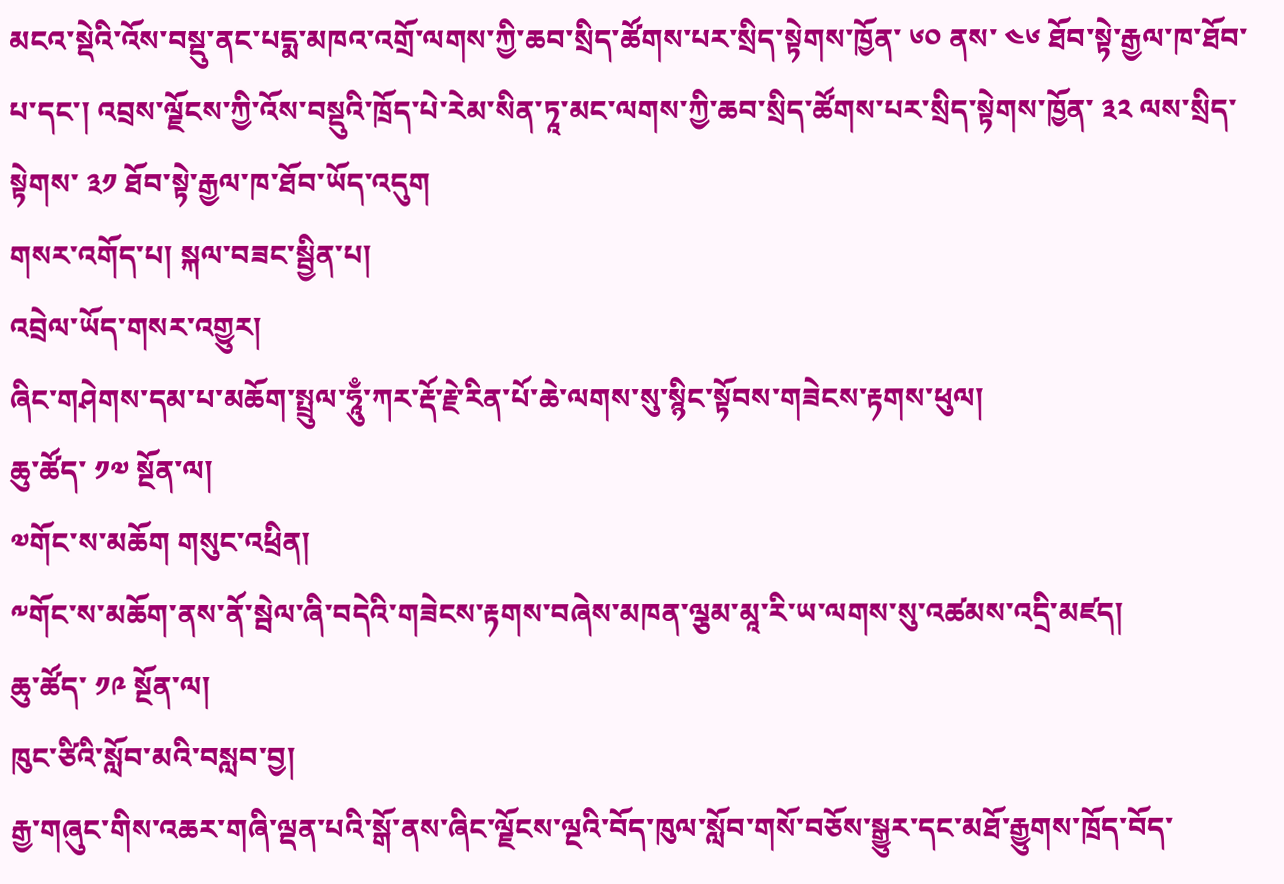མངའ་སྡེའི་འོས་བསྡུ་ནང་པདྨ་མཁའ་འགྲོ་ལགས་ཀྱི་ཆབ་སྲིད་ཚོགས་པར་སྲིད་སྟེགས་ཁྱོན་ ༦༠ ནས་ ༤༦ ཐོབ་སྟེ་རྒྱལ་ཁ་ཐོབ་པ་དང་། འབྲས་ལྗོངས་ཀྱི་འོས་བསྡུའི་ཁྲོད་པེ་རེམ་སིན་ཏཱ་མང་ལགས་ཀྱི་ཆབ་སྲིད་ཚོགས་པར་སྲིད་སྟེགས་ཁྱོན་ ༣༢ ལས་སྲིད་སྟེགས་ ༣༡ ཐོབ་སྟེ་རྒྱལ་ཁ་ཐོབ་ཡོད་འདུག
གསར་འགོད་པ། སྐལ་བཟང་སྦྱིན་པ།
འབྲེལ་ཡོད་གསར་འགྱུར།
ཞིང་གཤེགས་དམ་པ་མཆོག་སྤྲུལ་ཧཱུྃ་ཀར་རྡོ་རྗེ་རིན་པོ་ཆེ་ལགས་སུ་སྙིང་སྟོབས་གཟེངས་རྟགས་ཕུལ།
ཆུ་ཚོད་ ༡༧ སྔོན་ལ།
༧གོང་ས་མཆོག གསུང་འཕྲིན།
༸གོང་ས་མཆོག་ནས་ནོ་སྦེལ་ཞི་བདེའི་གཟེངས་རྟགས་བཞེས་མཁན་ལྕམ་མཱ་རི་ཡ་ལགས་སུ་འཚམས་འདྲི་མཛད།
ཆུ་ཚོད་ ༡༩ སྔོན་ལ།
ཁུང་ཙིའི་སློབ་མའི་བསླབ་བྱ།
རྒྱ་གཞུང་གིས་འཆར་གཞི་ལྡན་པའི་སྒོ་ནས་ཞིང་ལྗོངས་ལྔའི་བོད་ཁུལ་སློབ་གསོ་བཅོས་སྒྱུར་དང་མཐོ་རྒྱུགས་ཁྲོད་བོད་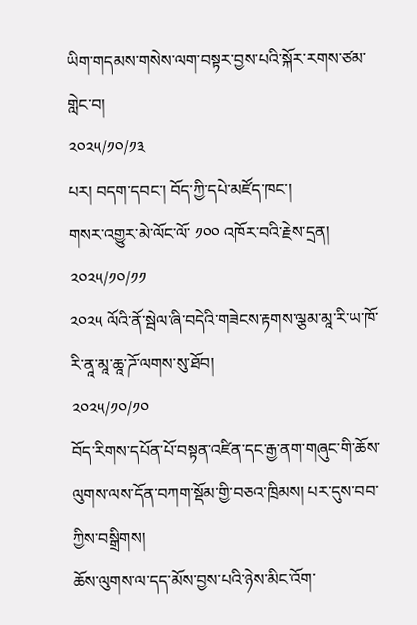ཡིག་གདམས་གསེས་ལག་བསྟར་བྱས་པའི་སྐོར་རགས་ཙམ་གླེང་བ།
༢༠༢༥/༡༠/༡༣
པར། བདག་དབང་། བོད་ཀྱི་དཔེ་མཛོད་ཁང་།
གསར་འགྱུར་མེ་ལོང་ལོ་ ༡༠༠ འཁོར་བའི་རྗེས་དྲན།
༢༠༢༥/༡༠/༡༡
༢༠༢༥ ལོའི་ནོ་སྦེལ་ཞི་བདེའི་གཟེངས་རྟགས་ལྕམ་མཱ་རི་ཡ་ཁོ་རི་ནཱ་མཱ་ཆཱ་ཌོ་ལགས་སུ་ཐོབ།
༢༠༢༥/༡༠/༡༠
བོད་རིགས་དཔོན་པོ་བསྟན་འཛིན་དང་རྒྱ་ནག་གཞུང་གི་ཆོས་ལུགས་ལས་དོན་བཀག་སྡོམ་གྱི་བཅའ་ཁྲིམས། པར་དུས་བབ་ཀྱིས་བསྒྲིགས།
ཆོས་ལུགས་ལ་དད་མོས་བྱས་པའི་ཉེས་མིང་འོག་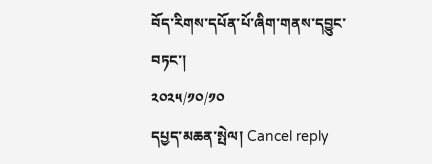བོད་རིགས་དཔོན་པོ་ཞིག་གནས་དབྱུང་བཏང་།
༢༠༢༥/༡༠/༡༠
དཔྱད་མཆན་སྤེལ། Cancel reply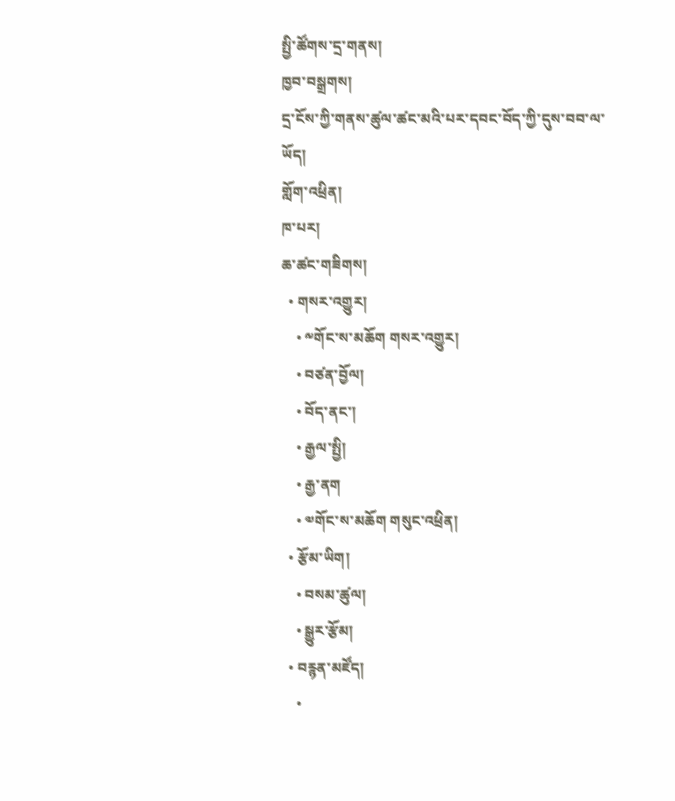སྤྱི་ཚོགས་དྲ་གནས།
ཁྱབ་བསྒྲགས།
དྲ་ངོས་ཀྱི་གནས་ཚུལ་ཚང་མའི་པར་དབང་བོད་ཀྱི་དུས་བབ་ལ་ཡོད།
གློག་འཕྲིན།
ཁ་པར།
ཆ་ཚང་གཟིགས།
  • གསར་འགྱུར།
    • ༸གོང་ས་མཆོག གསར་འགྱུར།
    • བཙན་བྱོལ།
    • བོད་ནང་།
    • རྒྱལ་སྤྱི།
    • རྒྱ་ནག
    • ༧གོང་ས་མཆོག གསུང་འཕྲིན།
  • རྩོམ་ཡིག།
    • བསམ་ཚུལ།
    • སྒྱུར་རྩོམ།
  • བརྙན་མཛོད།
    •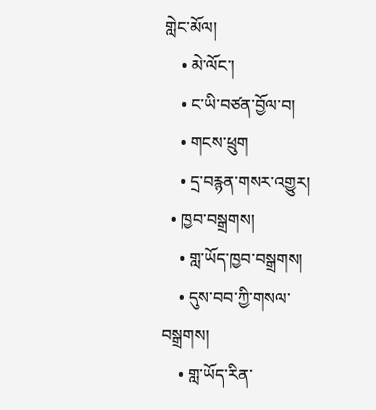གླེང་མོལ།
    • མེ་ལོང་།
    • ང་ཡི་བཙན་བྱོལ་བ།
    • གངས་ཕྲུག
    • དྲ་བརྙན་གསར་འགྱུར།
  • ཁྱབ་བསྒྲགས།
    • གླ་ཡོད་ཁྱབ་བསྒྲགས།
    • དུས་བབ་ཀྱི་གསལ་བསྒྲགས།
    • གླ་ཡོད་རིན་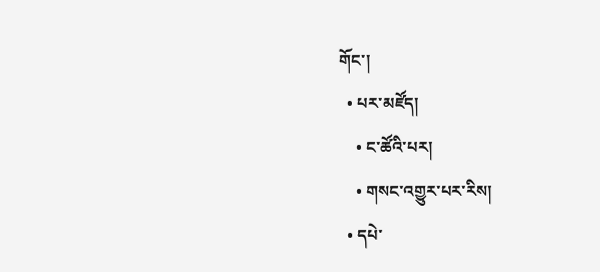གོང་།
  • པར་མཛོད།
    • ང་ཚོའི་པར།
    • གསང་འགྱུར་པར་རིས།
  • དཔེ་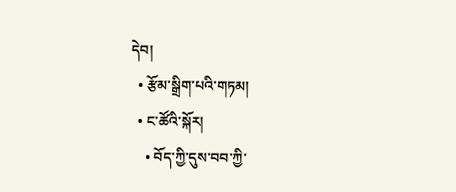དེབ།
  • རྩོམ་སྒྲིག་པའི་གཏམ།
  • ང་ཚོའི་སྐོར།
    • བོད་ཀྱི་དུས་བབ་ཀྱི་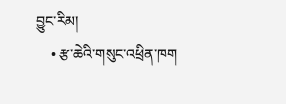བྱུང་རིམ།
    • རྩ་ཆེའི་གསུང་འཕྲིན་ཁག